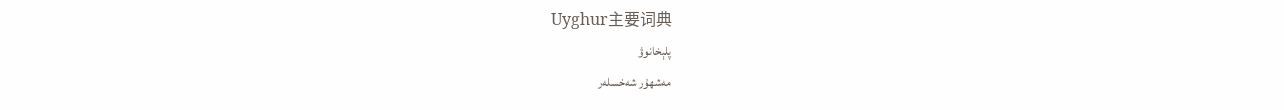Uyghur主要词典
پلېخانوۋ
مەشھۇر شەخسلەر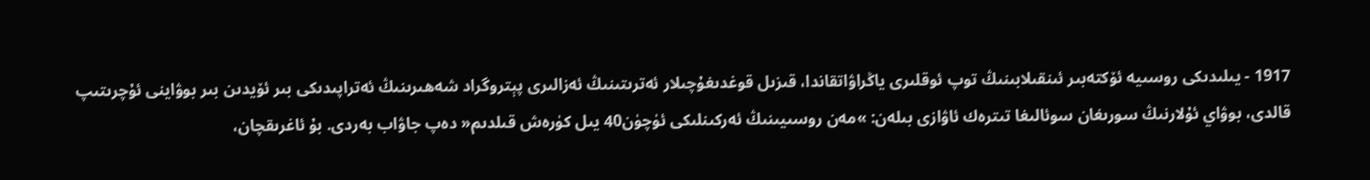1917 - يىلىدىكى روسىيە ئۆكتەبىر ئىنقىلابىنىڭ توپ ئوقلىرى ياڭراۋاتقاندا، قىزىل قوغدىغۇچىلار ئەترىتىنىڭ ئەزالىرى پېتروگراد شەھىرىنىڭ ئەتراپىدىكى بىر ئۆيدىن بىر بوۋاينى ئۇچرىتىپ قالدى، بوۋاي ئۇلارنىڭ سورىغان سوئالىغا تىترەك ئاۋازى بىلەن: »مەن روسىيىنىڭ ئەركىنلىكى ئۈچۈن40 يىل كۈرەش قىلدىم« دەپ جاۋاب بەردى. بۇ ئاغرىقچان،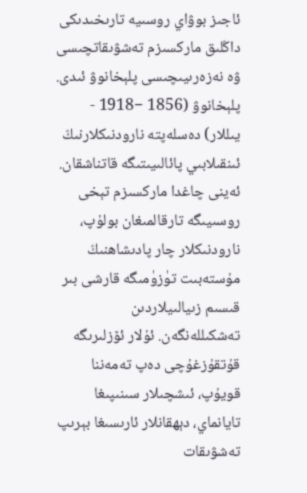ئاجىز بوۋاي روسىيە تارىخىدىكى داڭلىق ماركسىزم تەشۋىقاتچىسى ۋە نەزەرىيىچىسى پلېخانوۋ ئىدى.
پلېخانوۋ (1856 −1918 - يىللار) دەسلەپتە نارودنىكلارنىڭ ئىنقىلابىي پائالىيىتىگە قاتناشقان. ئەينى چاغدا ماركسىزم تېخى روسىيىگە تارقالمىغان بولۇپ، نارودنىكلار چار پادىشاھنىڭ مۇستەبىت تۈزۈمىگە قارشى بىر قىسىم زىيالىيلاردىن تەشكىللەنگەن. ئۇلار ئۆزلىرىگە قۇتقۇزغۇچى دەپ تەمەننا قويۇپ، ئىشچىلار سىنىپىغا تايانماي، دېھقانلار ئارىسىغا بېرىپ تەشۋىقات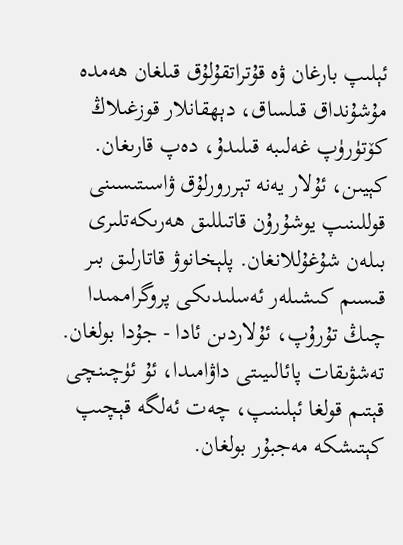ئېلىپ بارغان ۋە قۇتراتقۇلۇق قىلغان ھەمدە مۇشۇنداق قىلساق، دېھقانلار قوزغىلاڭ كۆتۈرۈپ غەلىبە قىلىدۇ، دەپ قارىغان. كېيىن، ئۇلار يەنە تېررورلۇق ۋاسىتىسىنى قوللىنىپ يوشۇرۇن قاتىللىق ھەرىكەتلىرى بىلەن شۇغۇللانغان. پلېخانوۋ قاتارلىق بىر قىسىم كىشىلەر ئەسلىدىكى پروگراممىدا چىڭ تۇرۇپ، ئۇلاردىن ئادا - جۇدا بولغان. تەشۋىقات پائالىيىتى داۋامىدا، ئۇ ئۈچىنچى قېتىم قولغا ئېلىنىپ، چەت ئەلگە قېچىپ كېتىشكە مەجبۇر بولغان.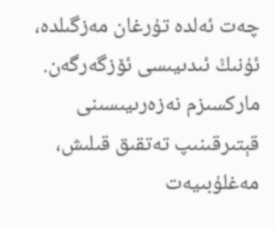چەت ئەلدە تۇرغان مەزگىلدە، ئۇنىڭ ئىدىيىسى ئۆزگەرگەن. ماركسىزم نەزەرىيىسىنى قېتىرقىنىپ تەتقىق قىلىش، مەغلۇبىيەت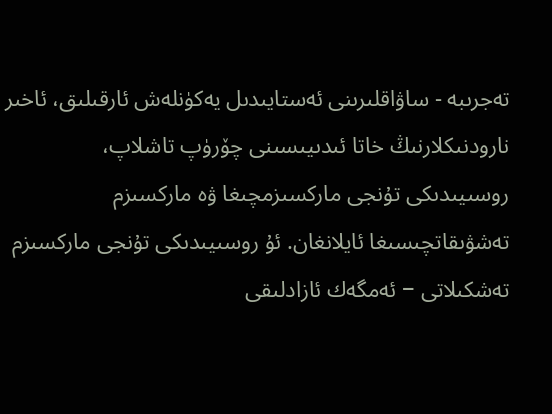تەجرىبە - ساۋاقلىرىنى ئەستايىدىل يەكۈنلەش ئارقىلىق، ئاخىر نارودنىكلارنىڭ خاتا ئىدىيىسىنى چۆرۈپ تاشلاپ، روسىيىدىكى تۇنجى ماركسىزمچىغا ۋە ماركسىزم تەشۋىقاتچىسىغا ئايلانغان. ئۇ روسىيىدىكى تۇنجى ماركسىزم تەشكىلاتى − ئەمگەك ئازادلىقى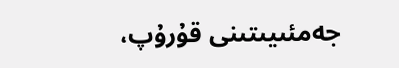جەمئىيىتىنى قۇرۇپ،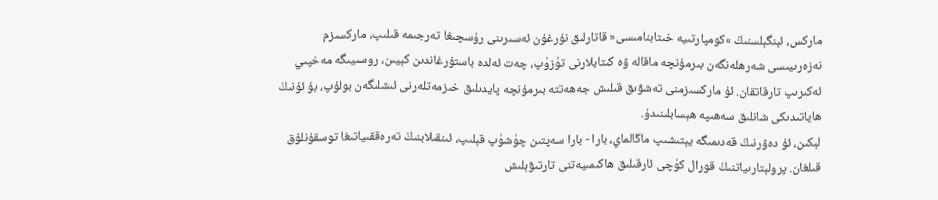ماركس، ئېنگېلسنىڭ »كومپارتىيە خىتابنامىسى« قاتارلىق نۇرغۇن ئەسىرىنى رۇسچىغا تەرجىمە قىلىپ، ماركسىزم نەزەرىيىسى شەرھلەنگەن بىرمۇنچە ماقالە ۋە كىتابلارنى تۈزۈپ، چەت ئەلدە باستۇرغاندىن كېيىن، روسىيىگە مەخپىي ئەكىرىپ تارقاتقان. ئۇ ماركسىزمنى تەشۋىق قىلىش جەھەتتە بىرمۇنچە پايدىلىق خىزمەتلەرنى ئىشلىگەن بولۇپ، بۇ ئۇنىڭ ھاياتىدىكى شانلىق سەھىپە ھېسابلىنىدۇ.
لېكىن، ئۇ دەۋرنىڭ قەدىمىگە يېتىشىپ ماڭالماي، بارا - بارا سەپتىن چۈشۈپ قېلىپ، ئىنقىلابنىڭ تەرەققىياتىغا توسقۇنلۇق قىلغان. پرولېتارىياتنىڭ قورال كۈچى ئارقىلىق ھاكىمىيەتنى تارتىۋېلىش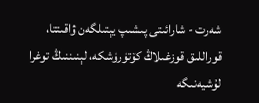شەرت - شارائىتى پىشىپ يېتىلگەن ۋاقىتتا، قوراللىق قوزغىلاڭ كۆتۈرۈشكە، لېنىننىڭ توغرا لۇشيەنىگە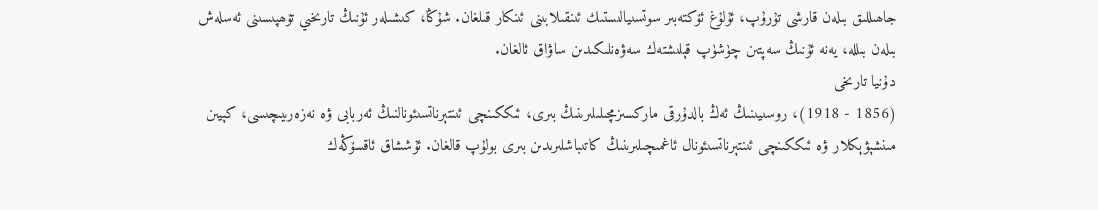جاھىللىق بىلەن قارشى تۇرۇپ، ئۇلۇغ ئۆكتەبىر سوتسىيالىستىك ئىنقىلابىنى ئىنكار قىلغان. شۇڭا، كىشىلەر ئۇنىڭ تارىخىي تۆھپىسىنى ئەسلەش بىلەن بىللە، يەنە ئۇنىڭ سەپتىن چۈشۈپ قېلىشتەك سەۋەنلىكىدىن ساۋاق ئالغان.
دۇنيا تارىخى
(1856 - 1918)، روسىيىنىڭ ئەڭ بالدۇرقى ماركسىزمچىلىلىرىنىڭ بىرى، ئىككىنچى ئىنتېرناتسىئونالنىڭ ئەربابى ۋە نەزەرىيىچىسى، كېيىن مىنشېۋېكلار ۋە ئىككىنچى ئىنتېرناتسىئونال ئاغمىچىلىرىنىڭ كاتىباشلىرىدىن بىرى بولۇپ قالغان. ئۇششاق ئاقسۆڭەك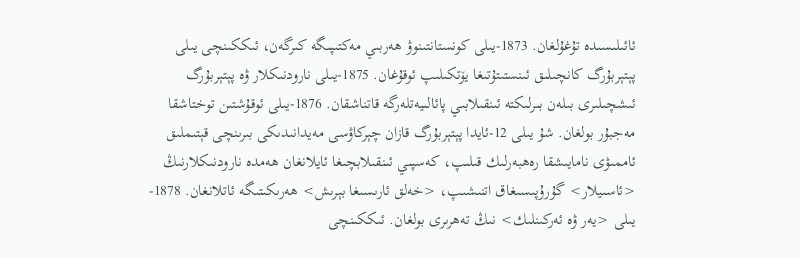ئائىلىسىدە تۇغۇلغان. 1873-يىلى كونستانتىنوۋ ھەربىي مەكتىپىگە كىرگەن، ئىككىنچى يىلى پېتېربۇرگ كانچىلىق ئىنستىتۇتىغا يۆتكىلىپ ئوقۇغان. 1875-يىلى نارودنىكلار ۋە پېتېربۇرگ ئىشچىلىرى بىلەن بىرلىكتە ئىنقىلابىي پائالىيەتلەرگە قاتناشقان. 1876-يىلى ئوقۇشتىن توختاشقا مەجبۇر بولغان. شۇ يىلى 12-ئايدا پېتېربۇرگ قازان چېركاۋسى مەيدانىدىكى بىرىنچى قېتىملىق ئاممىۋى نامايىشقا رەھبەرلىك قىلىپ، كەسپىي ئىنقىلابچىغا ئايلانغان ھەمدە نارودنىكلارنىڭ <ئاسىيلار> گۇرۇپىسىغاق اتنىشىپ، <خەلق ئارىسىغا بېرىش> ھەرىكىتىگە ئاتلانغان. 1878-يىلى <يەر ۋە ئەركىنلىك> نىڭ تەھرىرى بولغان. ئىككىنچى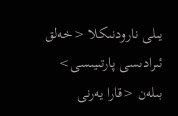يىلى نارودنىكلا <خەلق ئىرادىسى پارتىيىسى> بىلەن <قارا يەرنى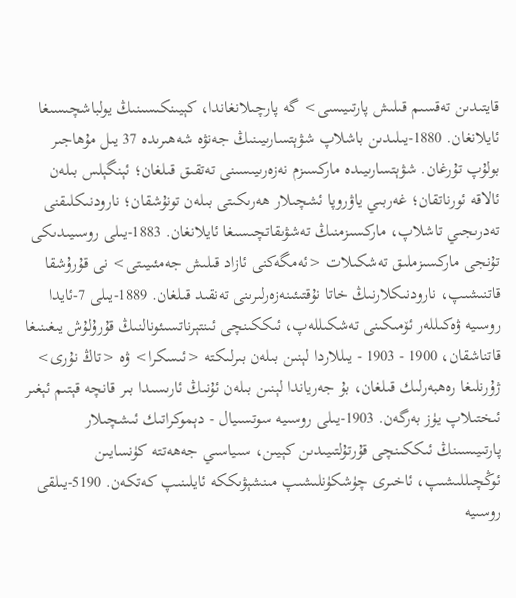قايتىدىن تەقسىم قىلىش پارتىيىسى> گە پارچىلانغاندا، كېيىنكىسىنىڭ يولباشچىسىغا ئايلانغان. 1880-يىلىدىن باشلاپ شۋېتسارىيىنىڭ جەنۋە شەھىرىدە 37 يىل مۇھاجىر بولۇپ تۇرغان. شۋېتسارىيىدە ماركسىزم نەزەرىيىسىنى تەتقىق قىلغان؛ ئېنگېلس بىلەن ئالاقە ئورناتقان؛ غەربىي ياۋروپا ئشچىلار ھەرىكىتى بىلەن تونۇشقان؛ نارودنىكلىقنى تەدرىجىي تاشلاپ، ماركسىزمنىڭ تەشۋىقاتچىسىغا ئايلانغان. 1883-يىلى روسىيىدىكى تۇنجى ماركسىزملىق تەشكىلات <ئەمگەكنى ئازاد قىلىش جەمئىيىتى> نى قۇرۇشقا قاتنىشىپ، نارودنىكلارنىڭ خاتا نۇقتىئىنەزەرلىرىنى تەنقىد قىلغان. 1889-يىلى 7-ئايدا روسىيە ۋەكىللەر ئۆمىكىنى تەشكىللەپ، ئىككىنچى ئىنتېرناتسىئونالنىڭ قۇرۇلۇش يىغىنىغا قاتناشقان، 1900 - 1903 - يىللاردا لېنىن بىلەن بىرلىكتە <ئىسكرا> ۋە <تاڭ نۇرى> ژۇرنلىغا رەھبەرلىك قىلغان، بۇ جەرياندا لېنىن بىلەن ئۇنىڭ ئارىسىدا بىر قانچە قېتىم ئېغىر ئىختىلاپ يۈز بەرگەن. 1903-يىلى روسىيە سوتسىيال - دېموكراتىك ئىشچىلار پارتىيىسىنڭ ئىككىنچى قۇرتۇلتىيىدىن كېيىن، سىياسىي جەھەتتە كۈنسايىن ئوڭچىللىشىپ، ئاخىرى چۈشكۈنلىشىپ مىنشېۋىككە ئايلىنىپ كەتكەن. 5190-يىلقى روسىيە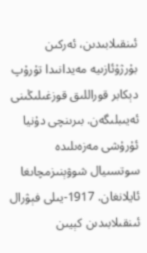ئىنقىلابىدىن، ئەركىن بۇرژۇئازىيە مەيدانىدا تۇرۇپ دېكابر قوراللىق قوزغىلىڭىنى ئەيىبلىگەن. بىرىنچى دۇنيا ئۇرۇشى مەزەىلىدە سوتسىيال شوۋېنىزمچاىغا ئايلانغان. 1917-يىلى فېۋرال ئىنقىلابىدىن كېيىن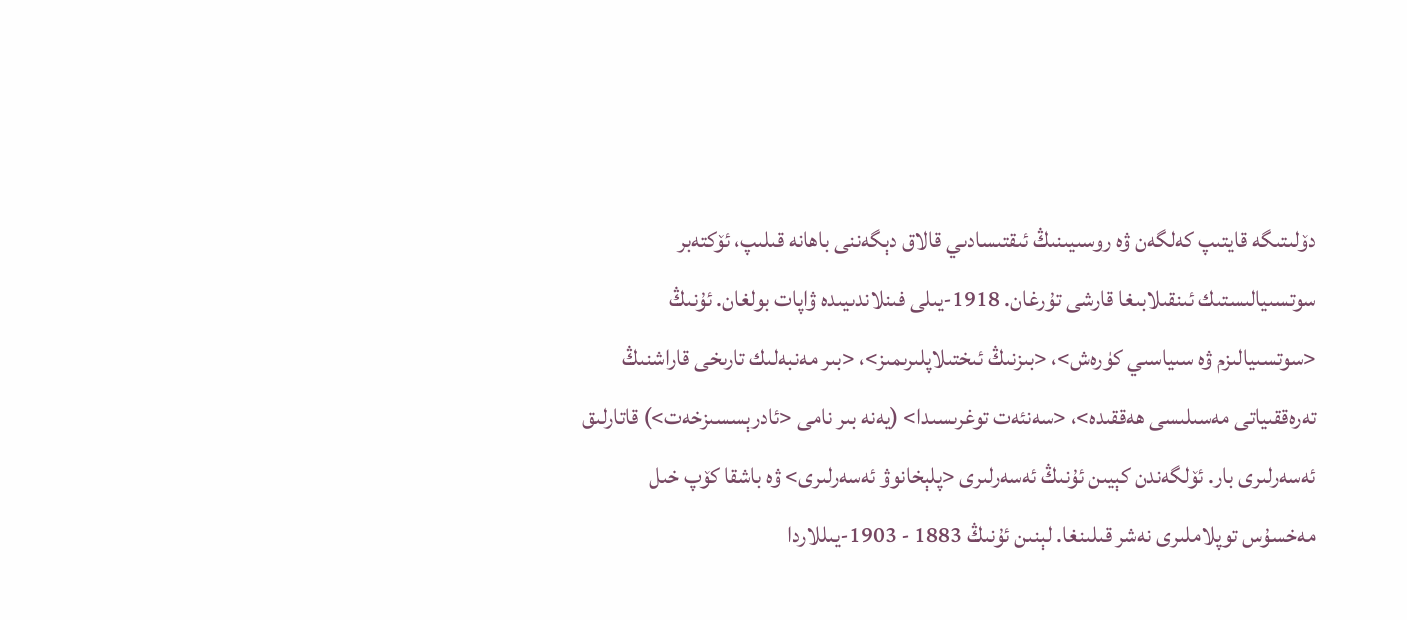دۆلىتىگە قايتىپ كەلگەن ۋە روسىيىنىڭ ئىقتىسادىي قالاق دېگەننى باھانە قىلىپ، ئۆكتەبر سوتسىيالىستىك ئىنقىلابىغا قارشى تۇرغان. 1918-يىلى فىنلاندىيىدە ۋاپات بولغان. ئۇنىڭ <سوتسىيالىزم ۋە سىياسىي كۈرەش>، <بىزنىڭ ئىختىلاپلىرىمىز>، <بىر مەنبەلىك تارىخى قاراشنىڭ تەرەققىياتى مەسىلىسى ھەققىدە>، <سەنئەت توغرىسىدا> (يەنە بىر نامى <ئادرېسسىزخەت>) قاتارلىق ئەسەرلىرى بار. ئۆلگەندن كېيىن ئۇنىڭ ئەسەرلىرى <پلېخانوۋ ئەسەرلىرى> ۋە باشقا كۆپ خىل مەخسۇس توپلاملىرى نەشر قىلىنغا. لېنىن ئۇنىڭ 1883 - 1903-يىللاردا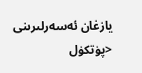يازغان ئەسەرلىرىنى <پۈتكۈل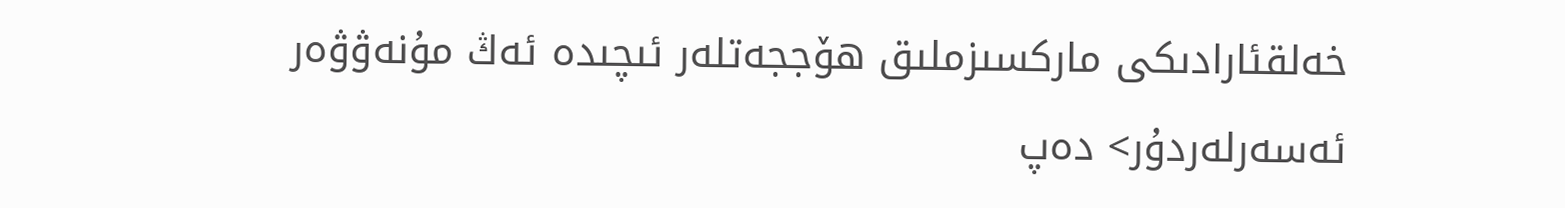خەلقئارادىكى ماركسىزملىق ھۆججەتلەر ئىچىدە ئەڭ مۇنەۋۋەر ئەسەرلەردۇر> دەپ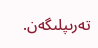تەرىپلىگەن.